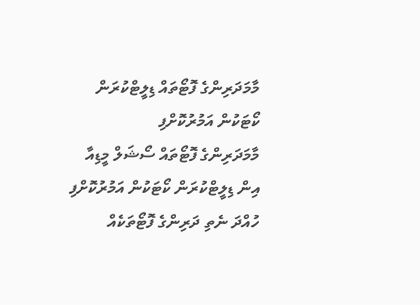މާމަދަރިންގެ ފޮޓޯތައް ޑިލީޓްކުރަން ކޯޓަކުން އަމުރުކޮށްފި
މާމަދަރިންގެ ފޮޓޯތައް ސޯޝަލް މީޑިއާ އިން ޑިލީޓްކުރަން ކޯޓަކުން އަމުރުކޮށްފި
ހުއްދަ ނެތި ދަރިންގެ ފޮޓޯތަކެއް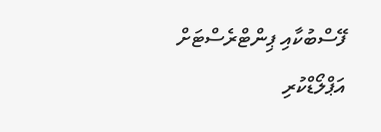ފޭސްބުކާއި ޕިންޓްރެސްޓަށް އަޕްލޯޑްކުރި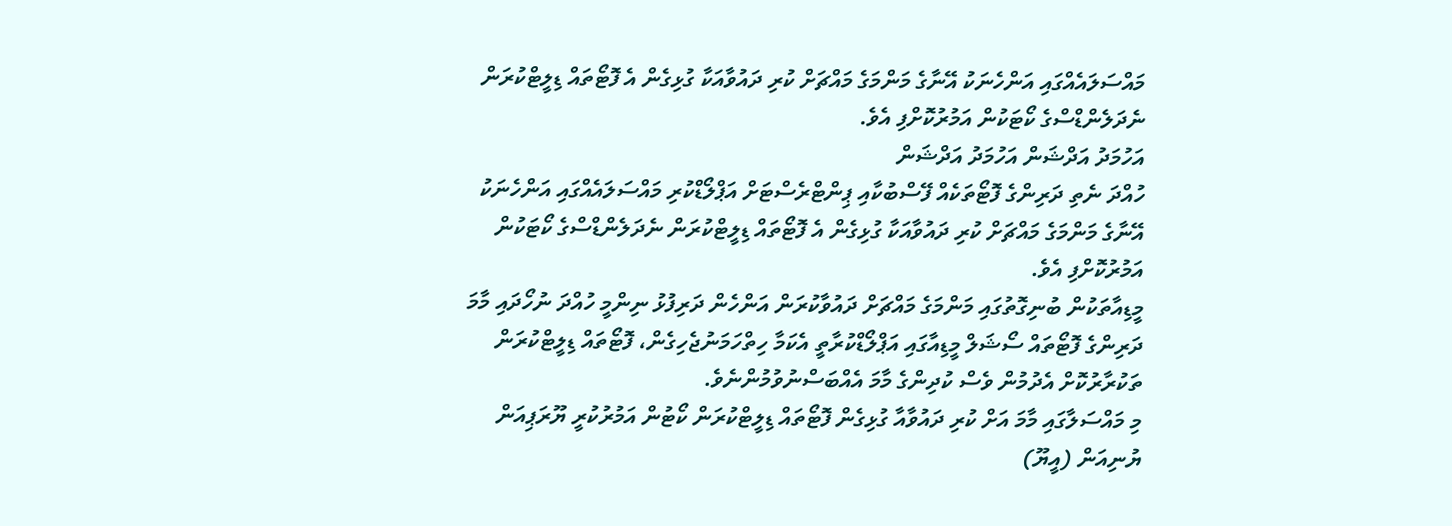މައްސަލައެއްގައި އަންހެނަކު އޭނާގެ މަންމަގެ މައްޗަށް ކުރި ދައުވާއަކާ ގުޅިގެން އެ ފޮޓޯތައް ޑިލީޓްކުރަން ނެދަލެންޑްސްގެ ކޯޓަކުން އަމުރުކޮށްފި އެވެ.
އަހުމަދު އަދްޝަން އަހުމަދު އަދްޝަން
ހުއްދަ ނެތި ދަރިންގެ ފޮޓޯތަކެއް ފޭސްބުކާއި ޕިންޓްރެސްޓަށް އަޕްލޯޑްކުރި މައްސަލައެއްގައި އަންހެނަކު އޭނާގެ މަންމަގެ މައްޗަށް ކުރި ދައުވާއަކާ ގުޅިގެން އެ ފޮޓޯތައް ޑިލީޓްކުރަން ނެދަލެންޑްސްގެ ކޯޓަކުން އަމުރުކޮށްފި އެވެ.
މީޑިއާތަކުން ބުނިގޮތުގައި މަންމަގެ މައްޗަށް ދައުވާކުރަން އަންހެން ދަރިފުޅު ނިންމީ ހުއްދަ ނުހޯދައި މާމަ ދަރިންގެ ފޮޓޯތައް ސޯޝަލް މީޑިއާގައި އަޕްލޯޑްކުރާތީ އެކަމާ ހިތްހަމަނުޖެހިގެން، ފޮޓޯތައް ޑިލީޓްކުރަން ތަކުރާރުކޮށް އެދުމުން ވެސް ކުދިންގެ މާމަ އެއްބަސްނުވުމުންނެވެ.
މި މައްސަލާގައި މާމަ އަށް ކުރި ދައުވާއާ ގުޅިގެން ފޮޓޯތައް ޑިލީޓްކުރަން ކޯޓުން އަމުރުކުރީ ޔޫރަޕިއަން ޔުނިއަން (އީޔޫ)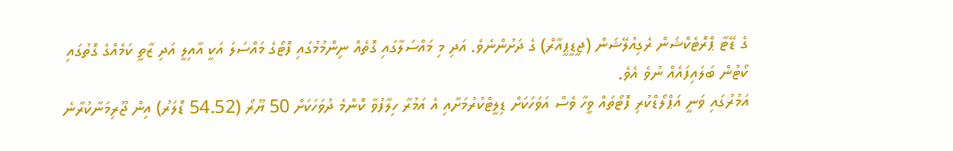ގެ ޑޭޓާ ޕްރޮޓެކްޝަން ރެގިއުލޭޝަން (ޖީޑީޕީއާރް) ގެ ދަށުންނެވެ. އަދި މި މައްސަލާގައި ގޮތެއް ނިންމުމުގައި ފޮޓޯގެ މައްސަލަ އަކީ އާއިލީ އަދި ޒާތީ ކަމެއްގެ ގޮތުގައި ކޯޓުން ބަލައިފައެއް ނުވެ އެވެ.
އަމުރުގައި ވަނީ އަޕްލޯޑްކުރި ފޮޓޯތައް ވީހާ ވެސް އަވަހަކަށް ޑިލީޓްކުރުމަށާއި އެ އަމުރާ ހިލާފުވާ ކޮންމެ ދުވަހަކަށް 50 ޔޫރޯ (54.52 ޑޮލަރު) އިން ޖޫރިމަނާކުރާނެ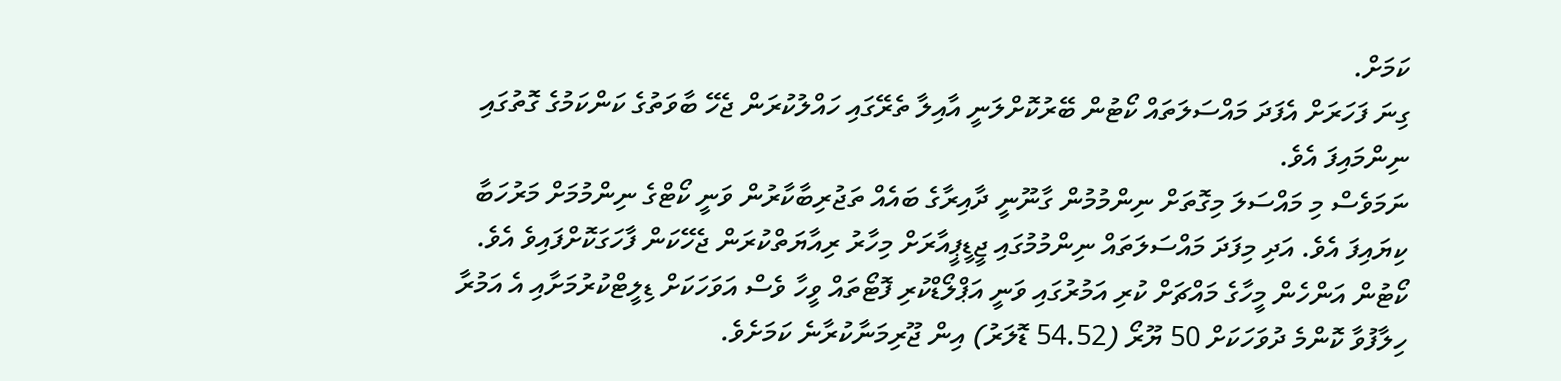ކަމަށް.
ގިނަ ފަހަރަށް އެފަދަ މައްސަލަތައް ކޯޓުން ބޭރުކޮށްލަނީ އާއިލާ ތެރޭގައި ހައްލުކުރަން ޖެހޭ ބާވަތުގެ ކަންކަމުގެ ގޮތުގައި ނިންމައިފަ އެވެ.
ނަމަވެސް މި މައްސަލަ މިގޮތަށް ނިންމުމުން ގާނޫނީ ދާއިރާގެ ބައެއް ތަޖުރިބާކާރުން ވަނީ ކޯޓްގެ ނިންމުމަށް މަރުހަބާ ކިޔައިފަ އެވެ. އަދި މިފަދަ މައްސަލަތައް ނިންމުމުގައި ޖީޑީޕީއާރަށް މިހާރު ރިއާޔަތްކުރަން ޖެހޭކަން ފާހަގަކޮށްފައިވެ އެވެ.
ކޯޓުން އަންހެން މީހާގެ މައްޗަށް ކުރި އަމުރުގައި ވަނީ އަޕްލޯޑްކުރި ފޮޓޯތައް ވީހާ ވެސް އަވަހަކަށް ޑިލީޓްކުރުމަށާއި އެ އަމުރާ ހިލާފުވާ ކޮންމެ ދުވަހަކަށް 50 ޔޫރޯ (54.52 ޑޮލަރު) އިން ޖޫރިމަނާކުރާނެ ކަމަށެވެ.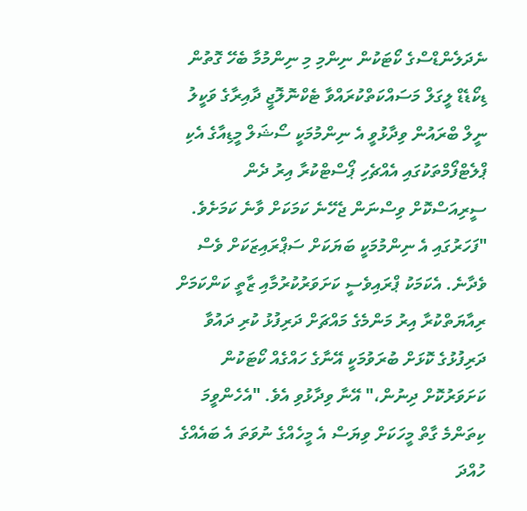ނެދަލެންޑްސްގެ ކޯޓަކުން ނިންމި މި ނިންމުމާ ބެހޭ ގޮތުން ޑިކޯޑެޑް ލީގަލް މަސައްކަތްކުރައްވާ ޓެކްނޮލޮޖީ ދާއިރާގެ ވަކީލު ނީލް ބްރައުން ވިދާޅުވީ އެ ނިންމުމަކީ ސޯޝަލް މީޑިއާގެ އެކި ޕްލެޓްފޯމްތަކުގައި އެއްޗެހި ޕޯސްޓްކުރާ އިރު ދެން ސީރިއަސްކޮށް ވިސްނަން ޖެހޭނެ ކަމަކަށް ވާނެ ކަމަށެވެ.
"ފަހަރުގައި އެ ނިންމުމަކީ ބަޔަކަށް ސަޕްރައިޒަކަށް ވެސް ވެދާނެ. އެކަމަކު ޕްރައިވެސީ ކަށަވަރުކުރުމާއި ޒާތީ ކަންކަމަށް ރިއާޔަތްކުރާ އިރު މަންމެގެ މައްޗަށް ދަރިފުޅު ކުރި ދައުވާ ދަރިފުޅުގެ ކޮޅަށް ބުރަވުމަކީ އޭނާގެ ހައްގެއް ކޯޓަކުން ކަށަވަރުކޮށް ދިނުން،" އޭނާ ވިދާޅުވި އެވެ. "އެހެންވީމަ ކިތަންމެ ގާތް މީހަކަށް ވިޔަސް އެ މީހެއްގެ ނުވަތަ އެ ބައެއްގެ ހުއްދަ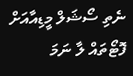ނެތި ސޯޝަލް މީޑިއާއަށް ފޮޓޯތައް ލާ ނަމަ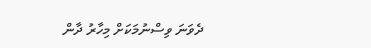ދެވަނަ ވިސްނުމަކަށް މިހާރު ދާން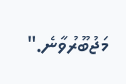މަޖުބޫރުވާނެ."